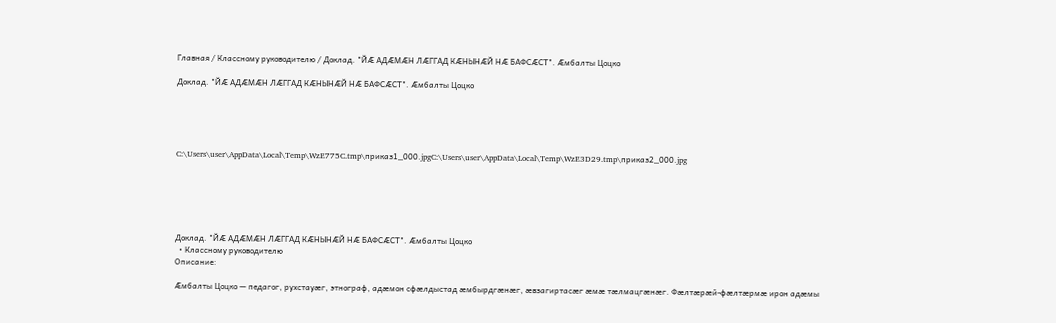Главная / Классному руководителю / Доклад. "ЙÆ АДÆМÆН ЛÆГГАД КÆНЫНÆЙ НÆ БАФСÆСТ". Æмбалты Цоцко

Доклад. "ЙÆ АДÆМÆН ЛÆГГАД КÆНЫНÆЙ НÆ БАФСÆСТ". Æмбалты Цоцко





C:\Users\user\AppData\Local\Temp\WzE775C.tmp\приказ1_000.jpgC:\Users\user\AppData\Local\Temp\WzE3D29.tmp\приказ2_000.jpg






Доклад. "ЙÆ АДÆМÆН ЛÆГГАД КÆНЫНÆЙ НÆ БАФСÆСТ". Æмбалты Цоцко
  • Классному руководителю
Описание:

Æмбалты Цоцко — педагог, рухстауæг, этнограф, адæмон сфæлдыстад æмбырдгæнæг, æвзагиртасæг æмæ тæлмацгæнæг. Фæлтæрæй-фæлтæрмæ ирон адæмы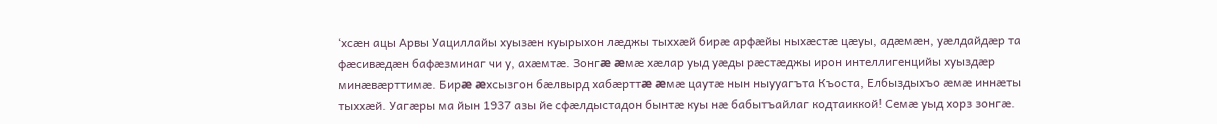‘хсæн ацы Арвы Уациллайы хуызæн куырыхон лæджы тыххæй бирæ арфæйы ныхæстæ цæуы, адæмæн, уæлдайдæр та фæсивæдæн бафæзминаг чи у, ахæмтæ. Зонгæ æмæ хæлар уыд уæды рæстæджы ирон интеллигенцийы хуыздæр минæвæрттимæ. Бирæ æхсызгон бæлвырд хабæрттæ æмæ цаутæ нын ныууагъта Къоста, Елбыздыхъо æмæ иннæты тыххæй. Уагæры ма йын 1937 азы йе сфæлдыстадон бынтæ куы нæ бабытъайлаг кодтаиккой! Семæ уыд хорз зонгæ.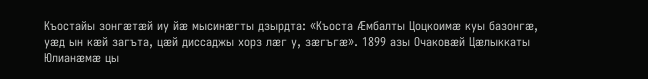Къостайы зонгæтæй иу йæ мысинæгты дзырдта: «Къоста Æмбалты Цоцкоимæ куы базонгæ, уæд ын кæй загъта, цæй диссаджы хорз лæг у, зæгъгæ». 1899 азы Очаковæй Цæлыккаты Юлианæмæ цы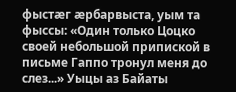фыстæг æрбарвыста, уым та фыссы: «Один только Цоцко своей небольшой припиской в письме Гаппо тронул меня до слез...» Уыцы аз Байаты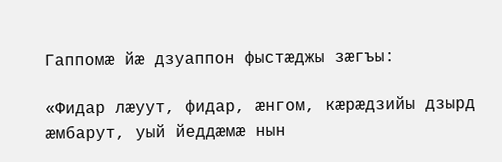Гаппомæ йæ дзуаппон фыстæджы зæгъы:

«Фидар лæуут, фидар, æнгом, кæрæдзийы дзырд æмбарут, уый йеддæмæ нын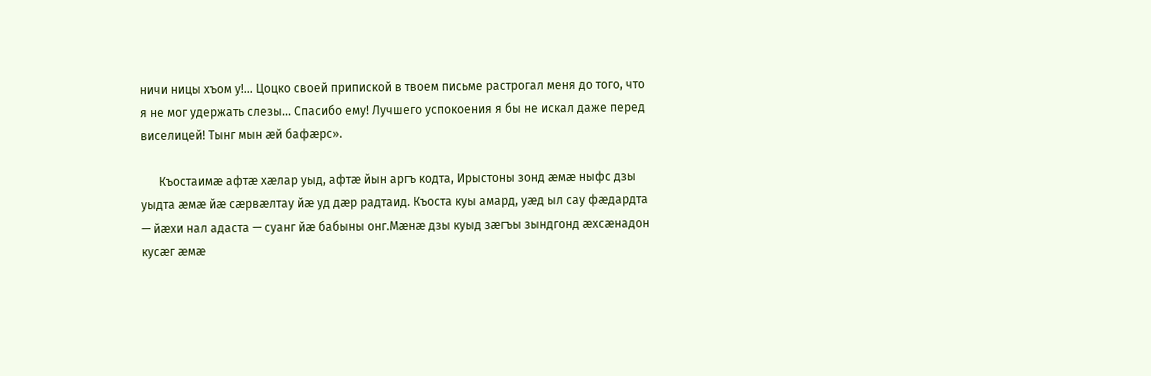ничи ницы хъом у!... Цоцко своей припиской в твоем письме растрогал меня до того, что я не мог удержать слезы... Спасибо ему! Лучшего успокоения я бы не искал даже перед виселицей! Тынг мын æй бафæрс».

      Къостаимæ афтæ хæлар уыд, афтæ йын аргъ кодта, Ирыстоны зонд æмæ ныфс дзы уыдта æмæ йæ сæрвæлтау йæ уд дæр радтаид. Къоста куы амард, уæд ыл сау фæдардта — йæхи нал адаста — суанг йæ бабыны онг.Мæнæ дзы куыд зæгъы зындгонд æхсæнадон кусæг æмæ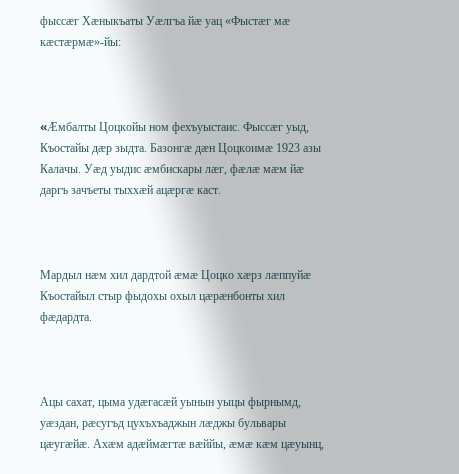фыссæг Хæныкъаты Уæлгъа йæ уац «Фыстæг мæ кæстæрмæ»-йы:



«Æмбалты Цоцкойы ном фехъуыстаис. Фыссæг уыд, Къостайы дæр зыдта. Базонгæ дæн Цоцкоимæ 1923 азы Калачы. Уæд уыдис æмбискары лæг, фæлæ мæм йæ даргъ зачъеты тыххæй ацæргæ каст.



Мардыл нæм хил дардтой æмæ Цоцко хæрз лæппуйæ Къостайыл стыр фыдохы охыл цæрæнбонты хил фæдардта.



Ацы сахат, цыма удæгасæй уынын уыцы фырнымд, уæздан, рæсугъд цухъхъаджын лæджы бульвары цæугæйæ. Ахæм адæймæгтæ вæййы, æмæ кæм цæуынц,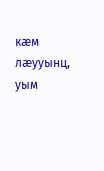кæм лæууынц, уым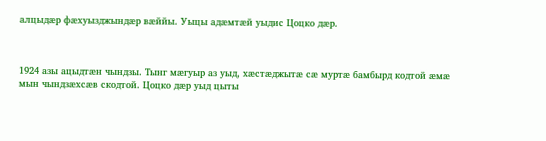алцыдæр фæхуызджындæр вæййы. Уыцы адæмтæй уыдис Цоцко дæр.



1924 азы ацыдтæн чындзы. Тынг мæгуыр аз уыд, хæстæджытæ сæ муртæ бамбырд кодтой æмæ мын чындзæхсæв скодтой. Цоцко дæр уыд цыты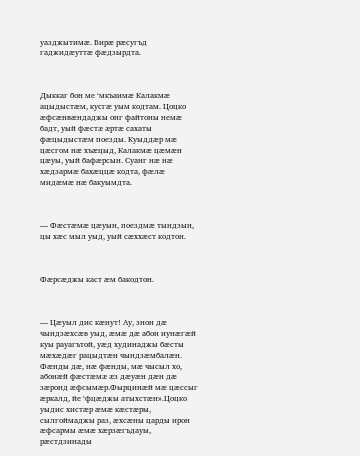уазджытимæ. Бирæ рæсугъд гаджидæуттæ фæдзырдта.



Дыккаг бон ме ‘мкъаимæ Калакмæ ацыдыстæм, кусгæ уым кодтам. Цоцко æфсæнвæндаджы онг файтоны немæ бадт, уый фæстæ æртæ сахаты фæцыдыстæм поезды. Куыддæр мæ цæсгом нæ хъæцыд, Калакмæ цæмæн цæуы, уый бафæрсын. Суанг нæ нæ хæдзармæ бахæццæ кодта, фæлæ мидæмæ нæ бакуымдта.



— Фæстæмæ цæуын, поездмæ тындзын, цы хæс мыл уыд, уый сæххæст кодтон.



Фæрсæджы каст æм бакодтон.



— Цæуыл дис кæнут! Ау, знон дæ чындзæхсæв уыд, æмæ дæ абон иунæгæй куы рауагътой, уæд худинаджы бæсты мæхæдæг рацыдтæн чындзæмбалæн. Фæнды дæ, нæ фæнды, мæ чысыл хо, абонæй фæстæмæ æз дæуæн дæн дæ зæронд æфсымæр.Фырцинæй мæ цæссыг æркалд, йе ‘фцæджы атыхстæн».Цоцко уыдис хистæр æмæ кæстæры, сылгоймаджы раз, æхсæны царды ирон æфсармы æмæ хæрзæгъдауы, рæстдзинады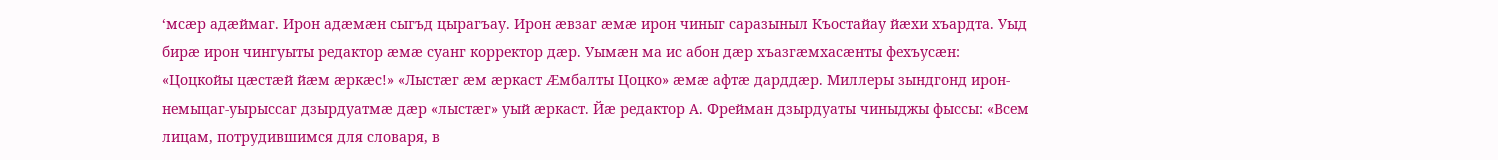‘мсæр адæймаг. Ирон адæмæн сыгъд цырагъау. Ирон æвзаг æмæ ирон чиныг саразыныл Къостайау йæхи хъардта. Уыд бирæ ирон чингуыты редактор æмæ суанг корректор дæр. Уымæн ма ис абон дæр хъазгæмхасæнты фехъусæн: «Цоцкойы цæстæй йæм æркæс!» «Лыстæг æм æркаст Æмбалты Цоцко» æмæ афтæ дарддæр. Миллеры зындгонд ирон-немыцаг-уырыссаг дзырдуатмæ дæр «лыстæг» уый æркаст. Йæ редактор А. Фрейман дзырдуаты чиныджы фыссы: «Всем лицам, потрудившимся для словаря, в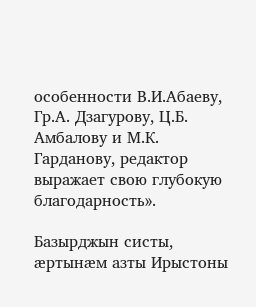особенности В.И.Абаеву, Гр.А. Дзагурову, Ц.Б. Амбалову и М.К. Гарданову, редактор выражает свою глубокую благодарность».

Базырджын систы, æртынæм азты Ирыстоны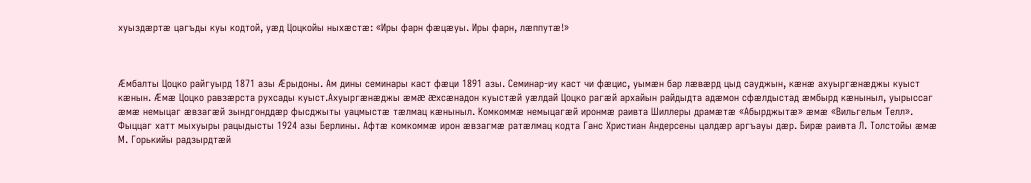хуыздæртæ цагъды куы кодтой, уæд Цоцкойы ныхæстæ: «Иры фарн фæцæуы. Иры фарн, лæппутæ!»



Æмбалты Цоцко райгуырд 1871 азы Æрыдоны. Ам дины семинары каст фæци 1891 азы. Семинар-иу каст чи фæцис, уымæн бар лæвæрд цыд сауджын, кæнæ ахуыргæнæджы куыст кæнын. Æмæ Цоцко равзæрста рухсады куыст.Ахуыргæнæджы æмæ æхсæнадон куыстæй уæлдай Цоцко рагæй архайын райдыдта адæмон сфæлдыстад æмбырд кæныныл, уырыссаг æмæ немыцаг æвзагæй зындгонддæр фысджыты уацмыстæ тæлмац кæныныл. Комкоммæ немыцагæй иронмæ раивта Шиллеры драмæтæ «Абырджытæ» æмæ «Вильгельм Телл». Фыццаг хатт мыхуыры рацыдысты 1924 азы Берлины. Афтæ комкоммæ ирон æвзагмæ ратæлмац кодта Ганс Христиан Андерсены цалдæр аргъауы дæр. Бирæ раивта Л. Толстойы æмæ М. Горькийы радзырдтæй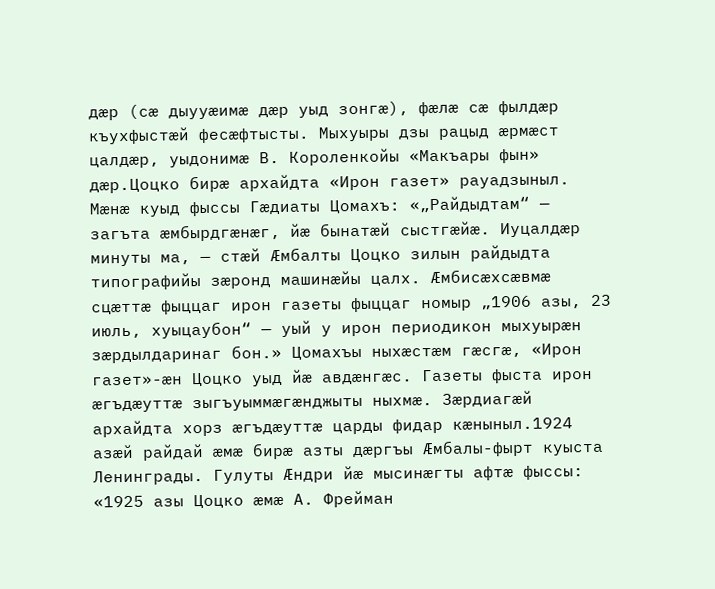дæр (сæ дыууæимæ дæр уыд зонгæ), фæлæ сæ фылдæр къухфыстæй фесæфтысты. Мыхуыры дзы рацыд æрмæст цалдæр, уыдонимæ В. Короленкойы «Макъары фын» дæр.Цоцко бирæ архайдта «Ирон газет» рауадзыныл. Мæнæ куыд фыссы Гæдиаты Цомахъ: «„Райдыдтам“ — загъта æмбырдгæнæг, йæ бынатæй сыстгæйæ. Иуцалдæр минуты ма, — стæй Æмбалты Цоцко зилын райдыдта типографийы зæронд машинæйы цалх. Æмбисæхсæвмæ сцæттæ фыццаг ирон газеты фыццаг номыр „1906 азы, 23 июль, хуыцаубон“ — уый у ирон периодикон мыхуырæн зæрдылдаринаг бон.» Цомахъы ныхæстæм гæсгæ, «Ирон газет»-æн Цоцко уыд йæ авдæнгæс. Газеты фыста ирон æгъдæуттæ зыгъуыммæгæнджыты ныхмæ. Зæрдиагæй архайдта хорз æгъдæуттæ царды фидар кæныныл.1924 азæй райдай æмæ бирæ азты дæргъы Æмбалы-фырт куыста Ленинграды. Гулуты Æндри йæ мысинæгты афтæ фыссы: «1925 азы Цоцко æмæ А. Фрейман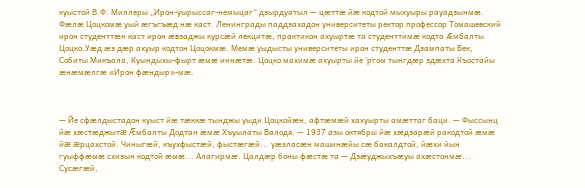куыстой В.Ф. Миллеры „Ирон-уырыссаг-немыцаг“ дзырдуатыл — цæттæ йæ кодтой мыхуыры рауадзынмæ. Фæлæ Цоцкомæ уый æгъгъæд нæ каст. Ленинграды паддзахадон университеты ректор профессор Томашевский ирон студенттæн каст ирон æвзаджы курсæй лекцитæ, практикон ахуыртæ та студенттимæ кодта Æмбалты Цоцко.Уæд æз дæр ахуыр кодтон Цоцокмæ. Мемæ уыдысты университеты ирон студенттæ Дзампаты Бек, Собиты Микъала, Куындыхы-фырт æмæ иннæтæ. Цоцко махимæ ахуырты йе ‘ргом тынгдæр здæхта Къостайы æнæмæлгæ «Ирон фæндыр»-мæ.



— Йе сфæлдыстадон куыст йæ тæккæ тынджы уыди Цоцкойæн, афтæмæй хахуырты амæттаг баци. — Фыссынц йæ хæстæджытæ Æмбалты Додтан æмæ Хъуылаты Валодя. — 1937 азы октябры йæ хæдзарæй ракодтой æмæ йæ æрцахстой. Чиныгæй, къухфыстæй, фыстæгæй... уæзласæн машинæйы сæ бакалдтой, йæхи йын гуыффæмæ схизын кодтой æмæ... Алагирмæ. Цалдæр боны фæстæ та — Дзæуджыхъæуы ахæстонмæ... Сусæгæй,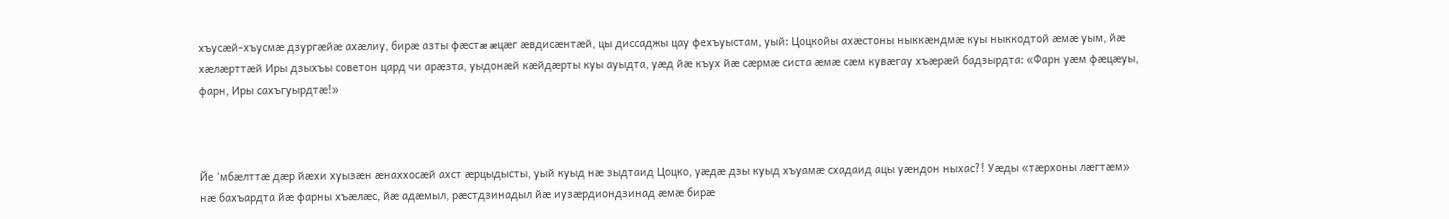хъусæй-хъусмæ дзургæйæ ахæлиу, бирæ азты фæстæ æцæг æвдисæнтæй, цы диссаджы цау фехъуыстам, уый: Цоцкойы ахæстоны ныккæндмæ куы ныккодтой æмæ уым, йæ хæлæрттæй Иры дзыхъы советон цард чи арæзта, уыдонæй кæйдæрты куы ауыдта, уæд йæ къух йæ сæрмæ систа æмæ сæм кувæгау хъæрæй бадзырдта: «Фарн уæм фæцæуы, фарн, Иры сахъгуырдтæ!»



Йе ‘мбæлттæ дæр йæхи хуызæн æнаххосæй ахст æрцыдысты, уый куыд нæ зыдтаид Цоцко, уæдæ дзы куыд хъуамæ схадаид ацы уæндон ныхас?! Уæды «тæрхоны лæгтæм» нæ бахъардта йæ фарны хъæлæс, йæ адæмыл, рæстдзинадыл йæ иузæрдиондзинад æмæ бирæ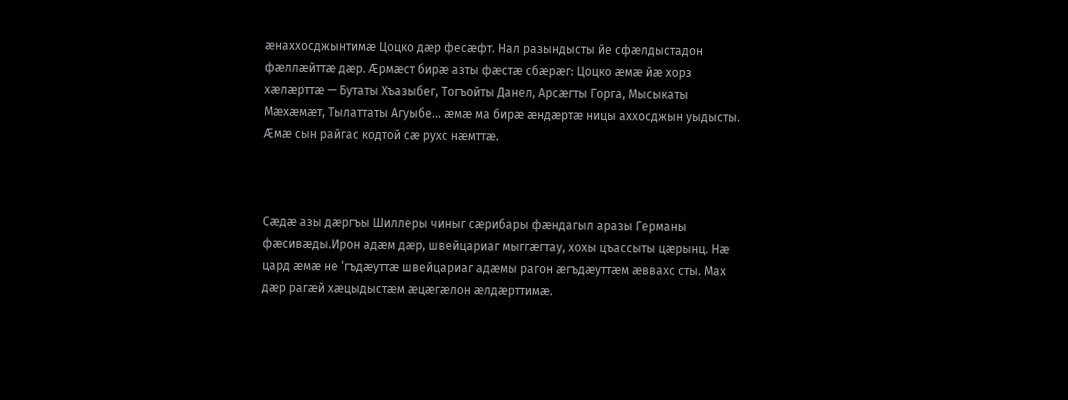æнаххосджынтимæ Цоцко дæр фесæфт. Нал разындысты йе сфæлдыстадон фæллæйттæ дæр. Æрмæст бирæ азты фæстæ сбæрæг: Цоцко æмæ йæ хорз хæлæрттæ — Бутаты Хъазыбег, Тогъойты Данел, Арсæгты Горга, Мысыкаты Мæхæмæт, Тылаттаты Агуыбе... æмæ ма бирæ æндæртæ ницы аххосджын уыдысты. Æмæ сын райгас кодтой сæ рухс нæмттæ.



Сæдæ азы дæргъы Шиллеры чиныг сæрибары фæндагыл аразы Германы фæсивæды.Ирон адæм дæр, швейцариаг мыггæгтау, хохы цъассыты цæрынц. Нæ цард æмæ не ‘гъдæуттæ швейцариаг адæмы рагон æгъдæуттæм æввахс сты. Мах дæр рагæй хæцыдыстæм æцæгæлон æлдæрттимæ.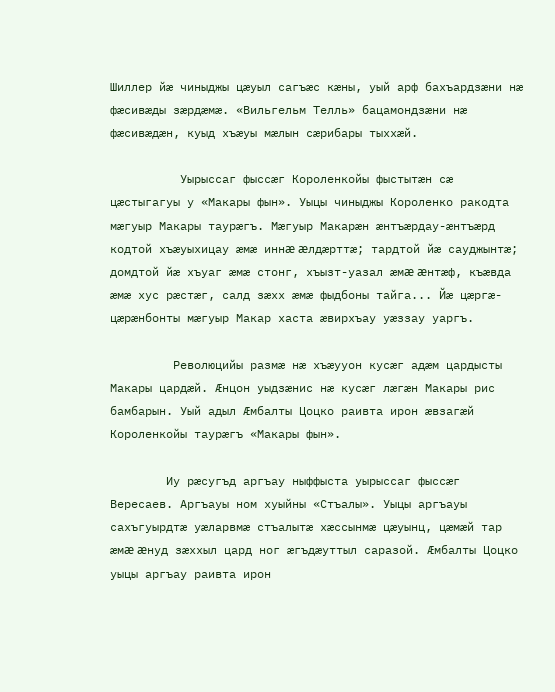Шиллер йæ чиныджы цæуыл сагъæс кæны, уый арф бахъардзæни нæ фæсивæды зæрдæмæ. «Вильгельм Телль» бацамондзæни нæ фæсивæдæн, куыд хъæуы мæлын сæрибары тыххæй.

          Уырыссаг фыссæг Короленкойы фыстытæн сæ цæстыгагуы у «Макары фын». Уыцы чиныджы Короленко ракодта мæгуыр Макары таурæгъ. Мæгуыр Макарæн æнтъæрдау-æнтъæрд кодтой хъæуыхицау æмæ иннæ æлдæрттæ; тардтой йæ сауджынтæ; домдтой йæ хъуаг æмæ стонг, хъызт-уазал æмæ æнтæф, къæвда æмæ хус рæстæг, салд зæхх æмæ фыдбоны тайга... Йæ цæргæ-цæрæнбонты мæгуыр Макар хаста æвирхъау уæззау уаргъ.

         Революцийы размæ нæ хъæууон кусæг адæм цардысты Макары цардæй. Æнцон уыдзæнис нæ кусæг лæгæн Макары рис бамбарын. Уый адыл Æмбалты Цоцко раивта ирон æвзагæй Короленкойы таурæгъ «Макары фын».

        Иу рæсугъд аргъау ныффыста уырыссаг фыссæг Вересаев. Аргъауы ном хуыйны «Стъалы». Уыцы аргъауы сахъгуырдтæ уæларвмæ стъалытæ хæссынмæ цæуынц, цæмæй тар æмæ æнуд зæххыл цард ног æгъдæуттыл саразой. Æмбалты Цоцко уыцы аргъау раивта ирон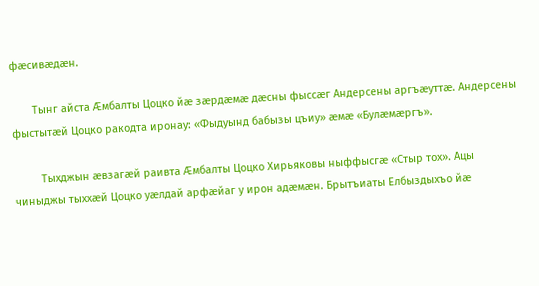фæсивæдæн.

       Тынг айста Æмбалты Цоцко йæ зæрдæмæ дæсны фыссæг Андерсены аргъæуттæ. Андерсены фыстытæй Цоцко ракодта иронау: «Фыдуынд бабызы цъиу» æмæ «Булæмæргъ».

         Тыхджын æвзагæй раивта Æмбалты Цоцко Хирьяковы ныффысгæ «Стыр тох». Ацы чиныджы тыххæй Цоцко уæлдай арфæйаг у ирон адæмæн. Брытъиаты Елбыздыхъо йæ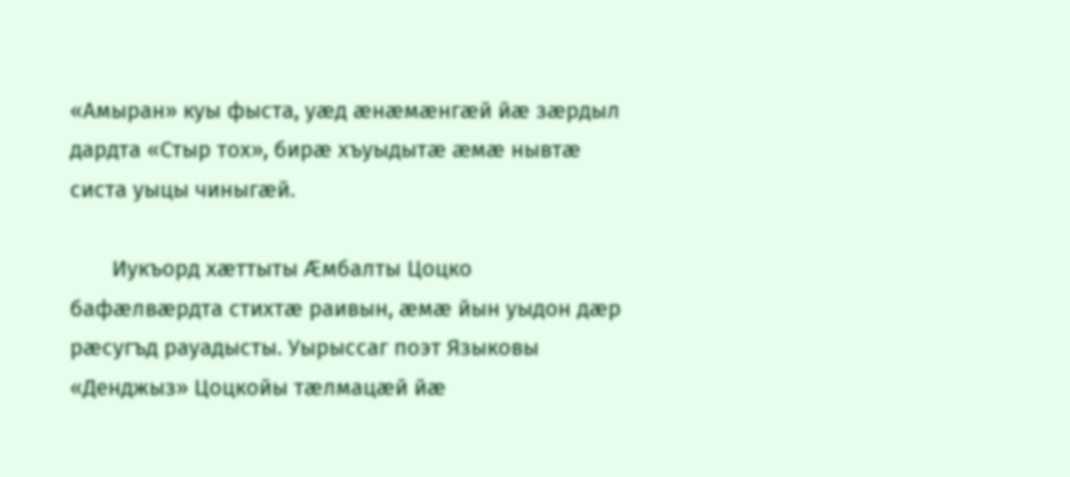«Амыран» куы фыста, уæд æнæмæнгæй йæ зæрдыл дардта «Стыр тох», бирæ хъуыдытæ æмæ нывтæ систа уыцы чиныгæй.

       Иукъорд хæттыты Æмбалты Цоцко бафæлвæрдта стихтæ раивын, æмæ йын уыдон дæр рæсугъд рауадысты. Уырыссаг поэт Языковы «Денджыз» Цоцкойы тæлмацæй йæ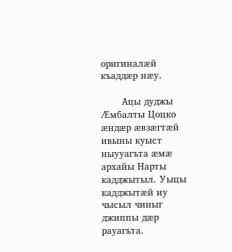оригиналæй къаддæр нæу.

       Ацы дуджы Æмбалты Цоцко æндæр æвзæгтæй ивыны куыст ныууагъта æмæ архайы Нарты кадджытыл. Уыцы кадджытæй иу чысыл чиныг джиппы дæр рауагъта.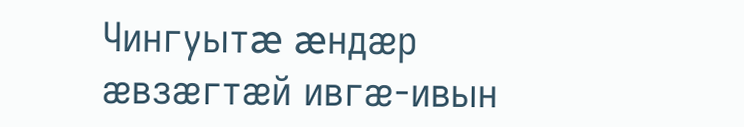Чингуытæ æндæр æвзæгтæй ивгæ-ивын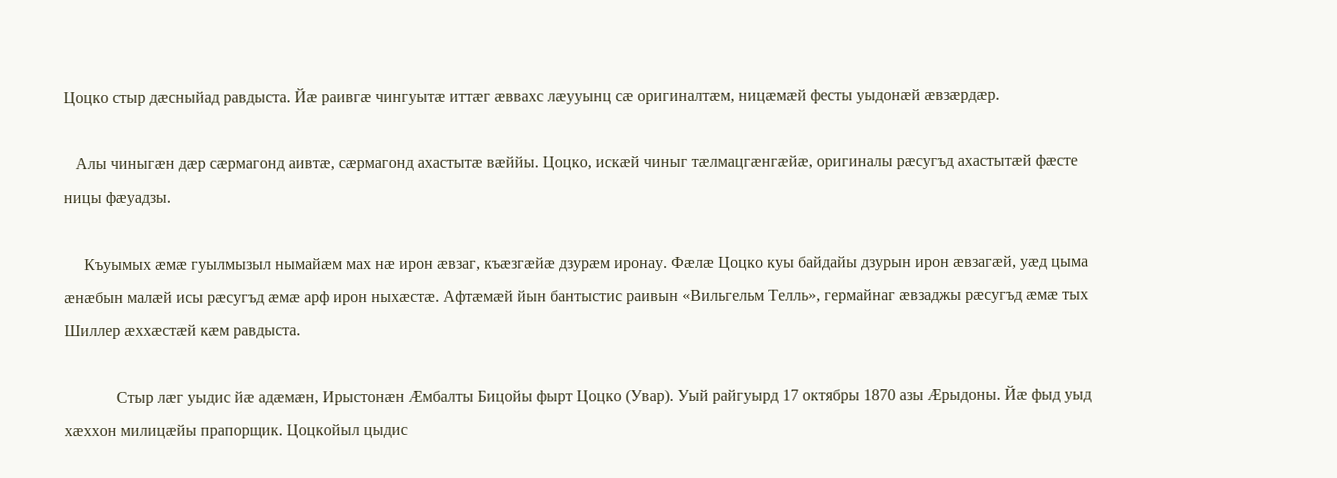Цоцко стыр дæсныйад равдыста. Йæ раивгæ чингуытæ иттæг æввахс лæууынц сæ оригиналтæм, ницæмæй фесты уыдонæй æвзæрдæр.

   Алы чиныгæн дæр сæрмагонд аивтæ, сæрмагонд ахастытæ вæййы. Цоцко, искæй чиныг тæлмацгæнгæйæ, оригиналы рæсугъд ахастытæй фæсте ницы фæуадзы.

     Къуымых æмæ гуылмызыл нымайæм мах нæ ирон æвзаг, къæзгæйæ дзурæм иронау. Фæлæ Цоцко куы байдайы дзурын ирон æвзагæй, уæд цыма æнæбын малæй исы рæсугъд æмæ арф ирон ныхæстæ. Афтæмæй йын бантыстис раивын «Вильгельм Телль», гермайнаг æвзаджы рæсугъд æмæ тых Шиллер æххæстæй кæм равдыста.

             Стыр лæг уыдис йæ адæмæн, Ирыстонæн Æмбалты Бицойы фырт Цоцко (Увар). Уый райгуырд 17 октябры 1870 азы Æрыдоны. Йæ фыд уыд хæххон милицæйы прапорщик. Цоцкойыл цыдис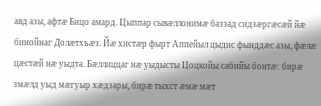авд азы, афтæ Бицо амард. Цыппар сывæллонимæ баззад сидзæргæсæй йæ бинойнаг Долæтхъæз. Йæ хистæр фырт Аппейыл цыдис фынддæс азы, фæлæ цæстæй нæ уыдта. Бæллиццаг нæ уыдысты Цоцкойы сабийы бонтæ: бирæ змæлд уыд мæгуыр хæдзары, бирæ тыхст æмæ мæт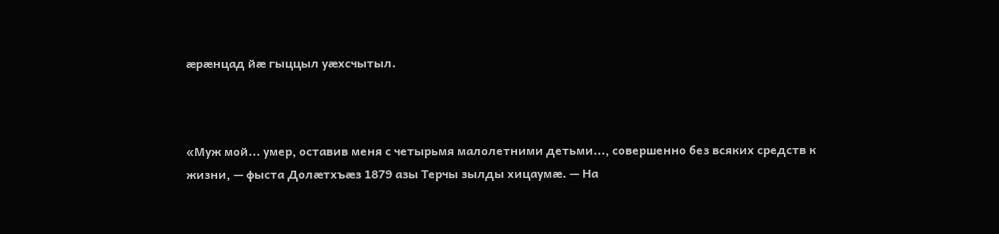æрæнцад йæ гыццыл уæхсчытыл.



«Муж мой... умер, оставив меня с четырьмя малолетними детьми..., совершенно без всяких средств к жизни, — фыста Долæтхъæз 1879 азы Терчы зылды хицаумæ. — На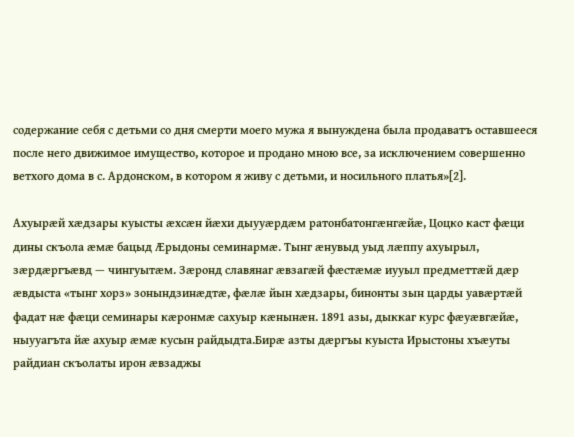содержание себя с детьми со дня смерти моего мужа я вынуждена была продаватъ оставшееся после него движимое имущество, которое и продано мною все, за исключением совершенно ветхого дома в с. Ардонском, в котором я живу с детьми, и носильного платья»[2].

Ахуырæй хæдзары куысты æхсæн йæхи дыууæрдæм ратонбатонгæнгæйæ, Цоцко каст фæци дины скъола æмæ бацыд Æрыдоны семинармæ. Тынг æнувыд уыд лæппу ахуырыл, зæрдæргъæвд — чингуытæм. Зæронд славянаг æвзагæй фæстæмæ иууыл предметтæй дæр æвдыста «тынг хорз» зонындзинæдтæ, фæлæ йын хæдзары, бинонты зын царды уавæртæй фадат нæ фæци семинары кæронмæ сахуыр кæнынæн. 1891 азы, дыккаг курс фæуæвгæйæ, ныууагъта йæ ахуыр æмæ кусын райдыдта.Бирæ азты дæргъы куыста Ирыстоны хъæуты райдиан скъолаты ирон æвзаджы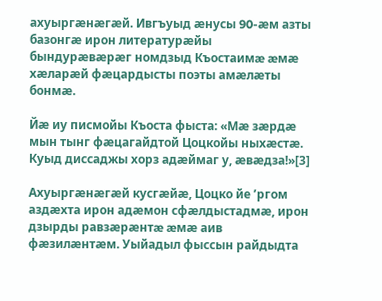ахуыргæнæгæй. Ивгъуыд æнусы 90-æм азты базонгæ ирон литературæйы бындурæвæрæг номдзыд Къостаимæ æмæ хæларæй фæцардысты поэты амæлæты бонмæ.

Йæ иу писмойы Къоста фыста: «Мæ зæрдæ мын тынг фæцагайдтой Цоцкойы ныхæстæ. Куыд диссаджы хорз адæймаг у, æвæдза!»[3]

Ахуыргæнæгæй кусгæйæ, Цоцко йе ’ргом аздæхта ирон адæмон сфæлдыстадмæ, ирон дзырды равзæрæнтæ æмæ аив фæзилæнтæм. Уыйадыл фыссын райдыдта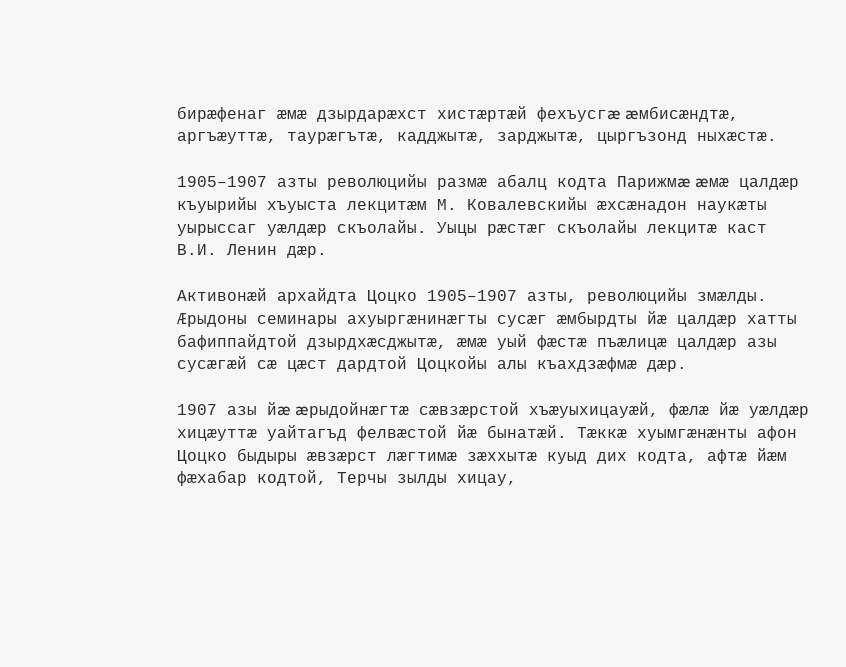бирæфенаг æмæ дзырдарæхст хистæртæй фехъусгæ æмбисæндтæ, аргъæуттæ, таурæгътæ, кадджытæ, зарджытæ, цыргъзонд ныхæстæ.

1905–1907 азты революцийы размæ абалц кодта Парижмæ æмæ цалдæр къуырийы хъуыста лекцитæм М. Ковалевскийы æхсæнадон наукæты уырыссаг уæлдæр скъолайы. Уыцы рæстæг скъолайы лекцитæ каст В.И. Ленин дæр.

Активонæй архайдта Цоцко 1905–1907 азты, революцийы змæлды. Æрыдоны семинары ахуыргæнинæгты сусæг æмбырдты йæ цалдæр хатты бафиппайдтой дзырдхæсджытæ, æмæ уый фæстæ пъæлицæ цалдæр азы сусæгæй сæ цæст дардтой Цоцкойы алы къахдзæфмæ дæр.

1907 азы йæ æрыдойнæгтæ сæвзæрстой хъæуыхицауæй, фæлæ йæ уæлдæр хицæуттæ уайтагъд фелвæстой йæ бынатæй. Тæккæ хуымгæнæнты афон Цоцко быдыры æвзæрст лæгтимæ зæххытæ куыд дих кодта, афтæ йæм фæхабар кодтой, Терчы зылды хицау,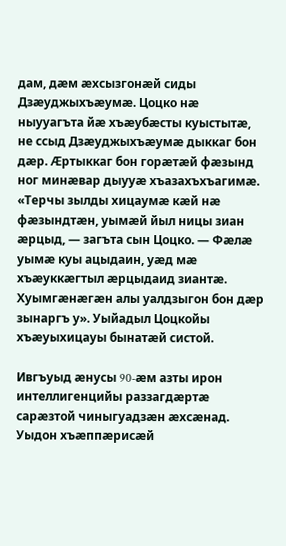дам, дæм æхсызгонæй сиды Дзæуджыхъæумæ. Цоцко нæ ныууагъта йæ хъæубæсты куыстытæ, не ссыд Дзæуджыхъæумæ дыккаг бон дæр. Æртыккаг бон горæтæй фæзынд ног минæвар дыууæ хъазахъхъагимæ. «Терчы зылды хицаумæ кæй нæ фæзындтæн, уымæй йыл ницы зиан æрцыд, — загъта сын Цоцко. — Фæлæ уымæ куы ацыдаин, уæд мæ хъæуккæгтыл æрцыдаид зиантæ. Хуымгæнæгæн алы уалдзыгон бон дæр зынаргъ у». Уыйадыл Цоцкойы хъæуыхицауы бынатæй систой.

Ивгъуыд æнусы 90-æм азты ирон интеллигенцийы раззагдæртæ сарæзтой чиныгуадзæн æхсæнад. Уыдон хъæппæрисæй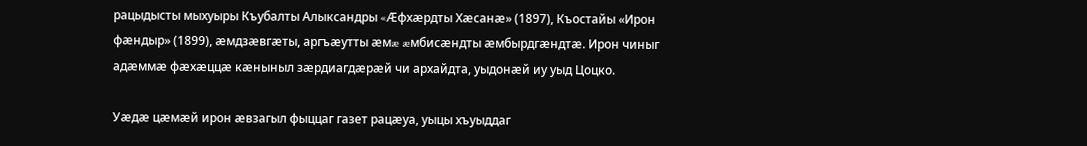рацыдысты мыхуыры Къубалты Алыксандры «Æфхæрдты Хæсанæ» (1897), Къостайы «Ирон фæндыр» (1899), æмдзæвгæты, аргъæутты æмæ æмбисæндты æмбырдгæндтæ. Ирон чиныг адæммæ фæхæццæ кæныныл зæрдиагдæрæй чи архайдта, уыдонæй иу уыд Цоцко.

Уæдæ цæмæй ирон æвзагыл фыццаг газет рацæуа, уыцы хъуыддаг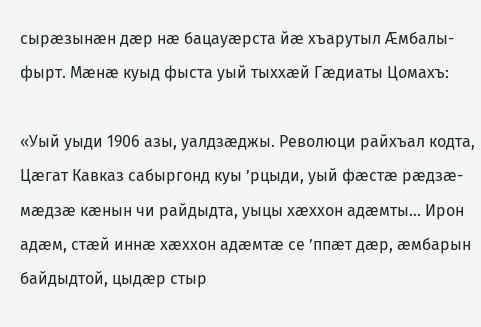сырæзынæн дæр нæ бацауæрста йæ хъарутыл Æмбалы-фырт. Мæнæ куыд фыста уый тыххæй Гæдиаты Цомахъ:

«Уый уыди 1906 азы, уалдзæджы. Революци райхъал кодта, Цæгат Кавказ сабыргонд куы ’рцыди, уый фæстæ рæдзæ-мæдзæ кæнын чи райдыдта, уыцы хæххон адæмты... Ирон адæм, стæй иннæ хæххон адæмтæ се ’ппæт дæр, æмбарын байдыдтой, цыдæр стыр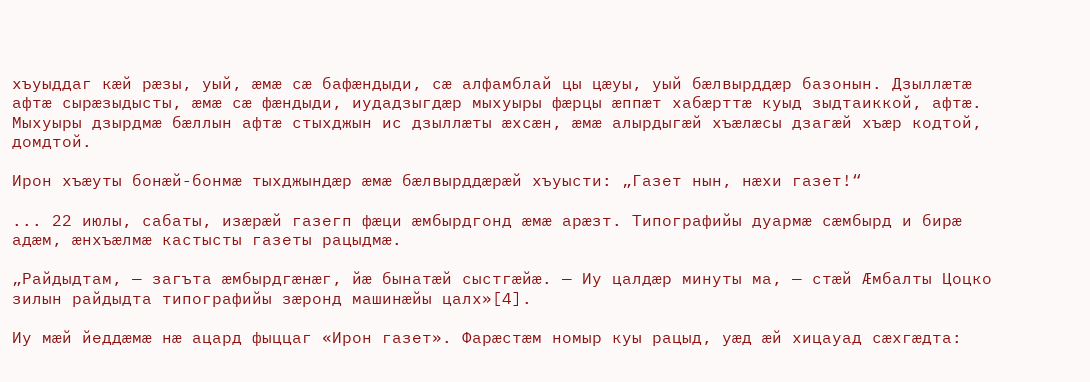хъуыддаг кæй рæзы, уый, æмæ сæ бафæндыди, сæ алфамблай цы цæуы, уый бæлвырддæр базонын. Дзыллæтæ афтæ сырæзыдысты, æмæ сæ фæндыди, иудадзыгдæр мыхуыры фæрцы æппæт хабæрттæ куыд зыдтаиккой, афтæ. Мыхуыры дзырдмæ бæллын афтæ стыхджын ис дзыллæты æхсæн, æмæ алырдыгæй хъæлæсы дзагæй хъæр кодтой, домдтой.

Ирон хъæуты бонæй-бонмæ тыхджындæр æмæ бæлвырддæрæй хъуысти: „Газет нын, нæхи газет!“

... 22 июлы, сабаты, изæрæй газегп фæци æмбырдгонд æмæ арæзт. Типографийы дуармæ сæмбырд и бирæ адæм, æнхъæлмæ кастысты газеты рацыдмæ.

„Райдыдтам, — загъта æмбырдгæнæг, йæ бынатæй сыстгæйæ. — Иу цалдæр минуты ма, — стæй Æмбалты Цоцко зилын райдыдта типографийы зæронд машинæйы цалх»[4].

Иу мæй йеддæмæ нæ ацард фыццаг «Ирон газет». Фарæстæм номыр куы рацыд, уæд æй хицауад сæхгæдта: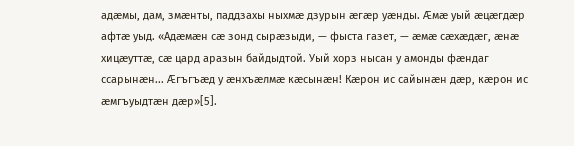адæмы, дам, змæнты, паддзахы ныхмæ дзурын æгæр уæнды. Æмæ уый æцæгдæр афтæ уыд. «Адæмæн сæ зонд сырæзыди, — фыста газет, — æмæ сæхæдæг, æнæ хицæуттæ, сæ цард аразын байдыдтой. Уый хорз нысан у амонды фæндаг ссарынæн... Æгъгъæд у æнхъæлмæ кæсынæн! Кæрон ис сайынæн дæр, кæрон ис æмгъуыдтæн дæр»[5].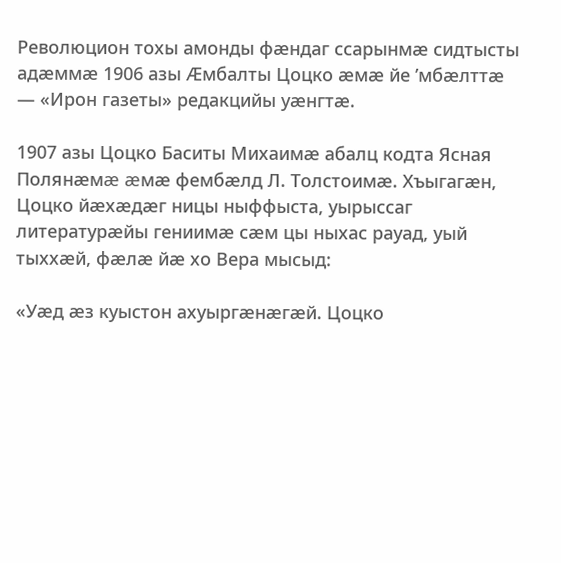Революцион тохы амонды фæндаг ссарынмæ сидтысты адæммæ 1906 азы Æмбалты Цоцко æмæ йе ’мбæлттæ — «Ирон газеты» редакцийы уæнгтæ.

1907 азы Цоцко Баситы Михаимæ абалц кодта Ясная Полянæмæ æмæ фембæлд Л. Толстоимæ. Хъыгагæн, Цоцко йæхæдæг ницы ныффыста, уырыссаг литературæйы гениимæ сæм цы ныхас рауад, уый тыххæй, фæлæ йæ хо Вера мысыд:

«Уæд æз куыстон ахуыргæнæгæй. Цоцко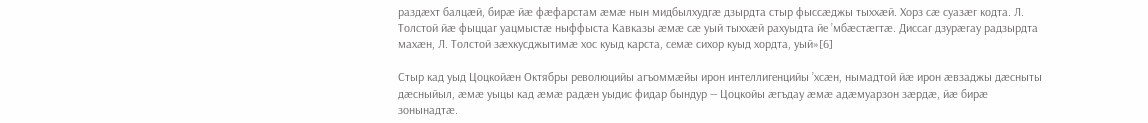раздæхт балцæй, бирæ йæ фæфарстам æмæ нын мидбылхудгæ дзырдта стыр фыссæджы тыххæй. Хорз сæ суазæг кодта. Л. Толстой йæ фыццаг уацмыстæ ныффыста Кавказы æмæ сæ уый тыххæй рахуыдта йе ’мбæстæгтæ. Диссаг дзурæгау радзырдта махæн, Л. Толстой зæхкусджытимæ хос куыд карста, семæ сихор куыд хордта, уый»[6]

Стыр кад уыд Цоцкойæн Октябры революцийы агъоммæйы ирон интеллигенцийы ’хсæн, нымадтой йæ ирон æвзаджы дæсныты дæсныйыл, æмæ уыцы кад æмæ радæн уыдис фидар бындур — Цоцкойы æгъдау æмæ адæмуарзон зæрдæ, йæ бирæ зонынадтæ.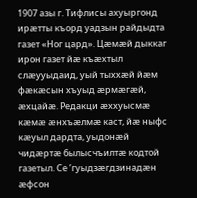1907 азы г. Тифлисы ахуыргонд ирæтты къорд уадзын райдыдта газет «Ног цард». Цæмæй дыккаг ирон газет йæ къæхтыл слæууыдаид, уый тыххæй йæм фæкæсын хъуыд æрмæгæй, æхцайæ. Редакци æххуысмæ кæмæ æнхъæлмæ каст, йæ ныфс кæуыл дардта, уыдонæй чидæртæ былысчъилтæ кодтой газетыл. Се ’гуыдзæгдзинадæн æфсон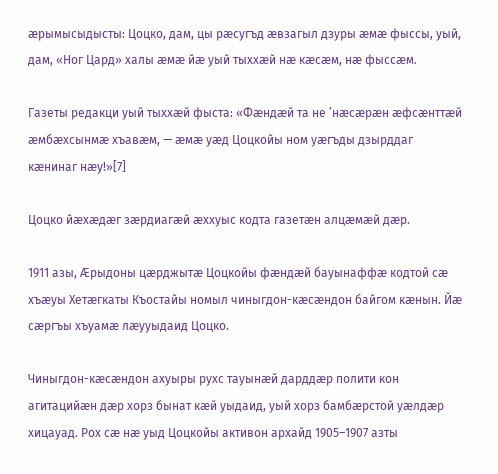æрымысыдысты: Цоцко, дам, цы рæсугъд æвзагыл дзуры æмæ фыссы, уый, дам, «Ног Цард» халы æмæ йæ уый тыххæй нæ кæсæм, нæ фыссæм.

Газеты редакци уый тыххæй фыста: «Фæндæй та не ’нæсæрæн æфсæнттæй æмбæхсынмæ хъавæм, — æмæ уæд Цоцкойы ном уæгъды дзырддаг кæнинаг нæу!»[7]

Цоцко йæхæдæг зæрдиагæй æххуыс кодта газетæн алцæмæй дæр.

1911 азы, Æрыдоны цæрджытæ Цоцкойы фæндæй бауынаффæ кодтой сæ хъæуы Хетæгкаты Къостайы номыл чиныгдон-кæсæндон байгом кæнын. Йæ сæргъы хъуамæ лæууыдаид Цоцко.

Чиныгдон-кæсæндон ахуыры рухс тауынæй дарддæр полити кон агитацийæн дæр хорз бынат кæй уыдаид, уый хорз бамбæрстой уæлдæр хицауад. Рох сæ нæ уыд Цоцкойы активон архайд 1905–1907 азты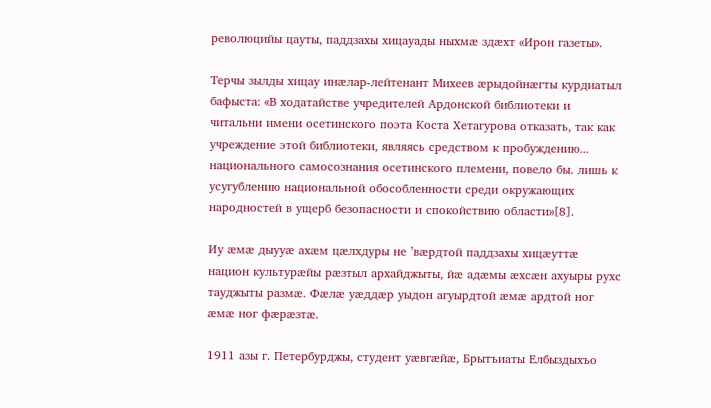революцийы цауты, паддзахы хицауады ныхмæ здæхт «Ирон газеты».

Терчы зылды хицау инæлар-лейтенант Михеев æрыдойнæгты курдиатыл бафыста: «В ходатайстве учредителей Ардонской библиотеки и читальни имени осетинского поэта Коста Хетагурова отказать, так как учреждение этой библиотеки, являясь средством к пробуждению... национального самосознания осетинского племени, повело бы. лишь к усугублению национальной обособленности среди окружающих народностей в ущерб безопасности и спокойствию области»[8].

Иу æмæ дыууæ ахæм цæлхдуры не ’вæрдтой паддзахы хицæуттæ национ культурæйы рæзтыл архайджыты, йæ адæмы æхсæн ахуыры рухс тауджыты размæ. Фæлæ уæддæр уыдон агуырдтой æмæ ардтой ног æмæ ног фæрæзтæ.

1911 азы г. Петербурджы, студент уæвгæйæ, Брытъиаты Елбыздыхъо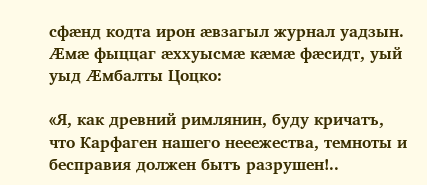сфæнд кодта ирон æвзагыл журнал уадзын. Æмæ фыццаг æххуысмæ кæмæ фæсидт, уый уыд Æмбалты Цоцко:

«Я, как древний римлянин, буду кричатъ, что Карфаген нашего нееежества, темноты и бесправия должен бытъ разрушен!..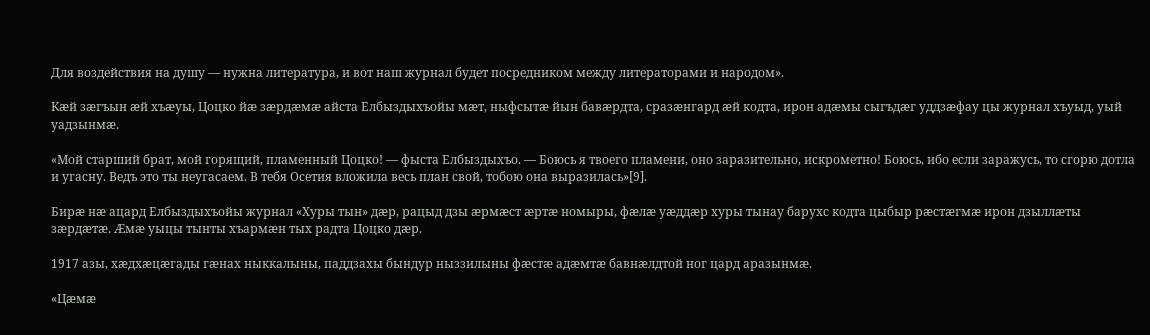Для воздействия на душу — нужна литература, и вот наш журнал будет посредником между литераторами и народом».

Кæй зæгъын æй хъæуы, Цоцко йæ зæрдæмæ айста Елбыздыхъойы мæт, ныфсытæ йын бавæрдта, сразæнгард æй кодта, ирон адæмы сыгъдæг уддзæфау цы журнал хъуыд, уый уадзынмæ.

«Мой старший брат, мой горящий, пламенный Цоцко! — фыста Елбыздыхъо. — Боюсь я твоего пламени, оно заразительно, искрометно! Боюсь, ибо если заражусь, то сгорю дотла и угасну. Ведъ это ты неугасаем. В тебя Осетия вложила весь план свой, тобою она выразилась»[9].

Бирæ нæ ацард Елбыздыхъойы журнал «Хуры тын» дæр, рацыд дзы æрмæст æртæ номыры, фæлæ уæддæр хуры тынау барухс кодта цыбыр рæстæгмæ ирон дзыллæты зæрдæтæ. Æмæ уыцы тынты хъармæн тых радта Цоцко дæр.

1917 азы, хæдхæцæгады гæнах ныккалыны, паддзахы бындур ныззилыны фæстæ адæмтæ бавнæлдтой ног цард аразынмæ.

«Цæмæ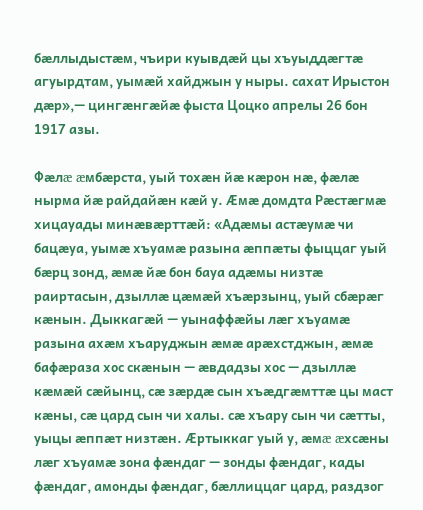бæллыдыстæм, чъири куывдæй цы хъуыддæгтæ агуырдтам, уымæй хайджын у ныры. сахат Ирыстон дæр»,— цингæнгæйæ фыста Цоцко апрелы 26 бон 1917 азы.

Фæлæ æмбæрста, уый тохæн йæ кæрон нæ, фæлæ нырма йæ райдайæн кæй у. Æмæ домдта Рæстæгмæ хицауады минæвæрттæй: «Адæмы астæумæ чи бацæуа, уымæ хъуамæ разына æппæты фыццаг уый бæрц зонд, æмæ йæ бон бауа адæмы низтæ раиртасын, дзыллæ цæмæй хъæрзынц, уый сбæрæг кæнын. Дыккагæй — уынаффæйы лæг хъуамæ разына ахæм хъаруджын æмæ арæхстджын, æмæ бафæраза хос скæнын — æвдадзы хос — дзыллæ кæмæй сæйынц, сæ зæрдæ сын хъæдгæмттæ цы маст кæны, сæ цард сын чи халы. сæ хъару сын чи сæтты, уыцы æппæт низтæн. Æртыккаг уый у, æмæ æхсæны лæг хъуамæ зона фæндаг — зонды фæндаг, кады фæндаг, амонды фæндаг, бæллиццаг цард, раздзог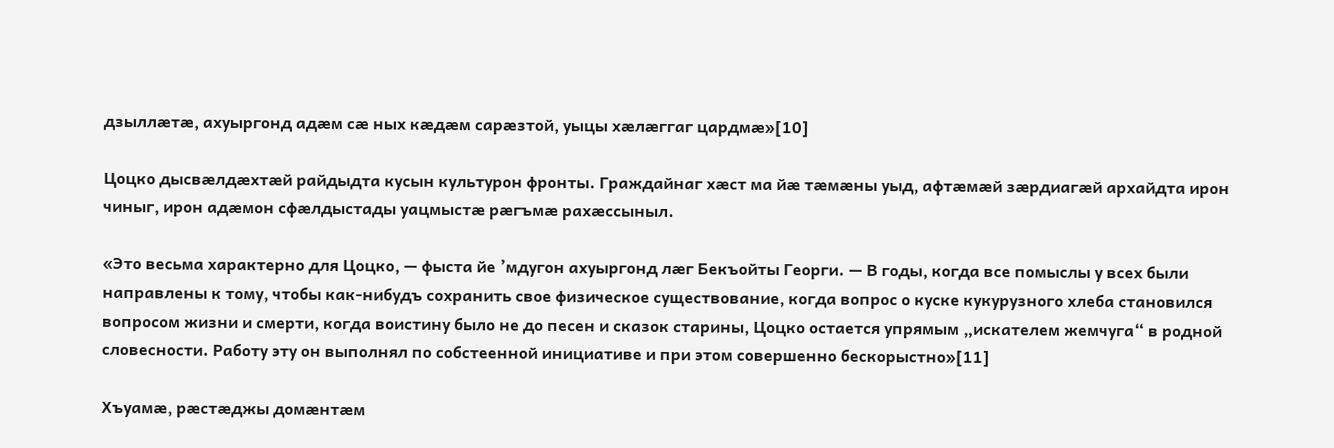дзыллæтæ, ахуыргонд адæм сæ ных кæдæм сарæзтой, уыцы хæлæггаг цардмæ»[10]

Цоцко дысвæлдæхтæй райдыдта кусын культурон фронты. Граждайнаг хæст ма йæ тæмæны уыд, афтæмæй зæрдиагæй архайдта ирон чиныг, ирон адæмон сфæлдыстады уацмыстæ рæгъмæ рахæссыныл.

«Это весьма характерно для Цоцко, — фыста йе ’мдугон ахуыргонд лæг Бекъойты Георги. — В годы, когда все помыслы у всех были направлены к тому, чтобы как-нибудъ сохранить свое физическое существование, когда вопрос о куске кукурузного хлеба становился вопросом жизни и смерти, когда воистину было не до песен и сказок старины, Цоцко остается упрямым „искателем жемчуга“ в родной словесности. Работу эту он выполнял по собстеенной инициативе и при этом совершенно бескорыстно»[11]

Хъуамæ, рæстæджы домæнтæм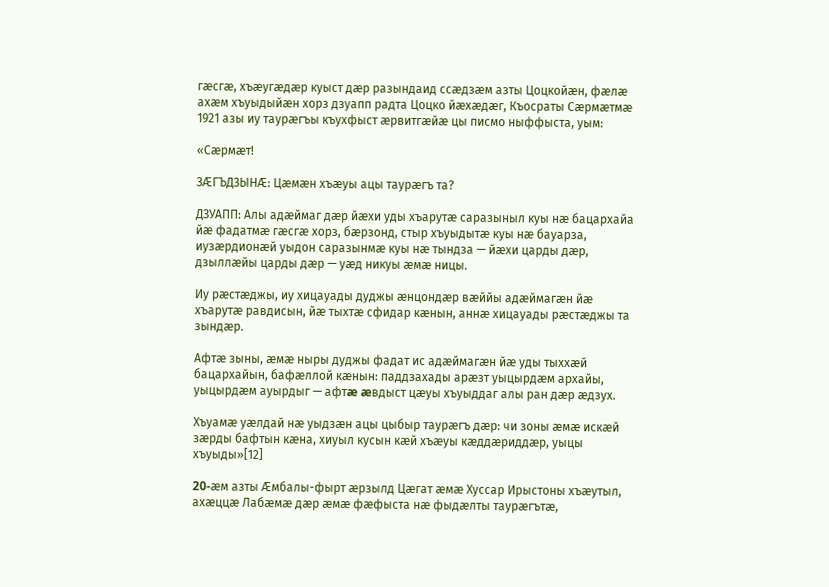гæсгæ, хъæугæдæр куыст дæр разындаид ссæдзæм азты Цоцкойæн, фæлæ ахæм хъуыдыйæн хорз дзуапп радта Цоцко йæхæдæг, Къосраты Сæрмæтмæ 1921 азы иу таурæгъы къухфыст æрвитгæйæ цы писмо ныффыста, уым:

«Сæрмæт!

ЗÆГЪДЗЫНÆ: Цæмæн хъæуы ацы таурæгъ та?

ДЗУАПП: Алы адæймаг дæр йæхи уды хъарутæ саразыныл куы нæ бацархайа йæ фадатмæ гæсгæ хорз, бæрзонд, стыр хъуыдытæ куы нæ бауарза, иузæрдионæй уыдон саразынмæ куы нæ тындза — йæхи царды дæр, дзыллæйы царды дæр — уæд никуы æмæ ницы.

Иу рæстæджы, иу хицауады дуджы æнцондæр вæййы адæймагæн йæ хъарутæ равдисын, йæ тыхтæ сфидар кæнын, аннæ хицауады рæстæджы та зындæр.

Афтæ зыны, æмæ ныры дуджы фадат ис адæймагæн йæ уды тыххæй бацархайын, бафæллой кæнын: паддзахады арæзт уыцырдæм архайы, уыцырдæм ауырдыг — афтæ æвдыст цæуы хъуыддаг алы ран дæр æдзух.

Хъуамæ уæлдай нæ уыдзæн ацы цыбыр таурæгъ дæр: чи зоны æмæ искæй зæрды бафтын кæна, хиуыл кусын кæй хъæуы кæддæриддæр, уыцы хъуыды»[12]

20-æм азты Æмбалы-фырт æрзылд Цæгат æмæ Хуссар Ирыстоны хъæутыл, ахæццæ Лабæмæ дæр æмæ фæфыста нæ фыдæлты таурæгътæ,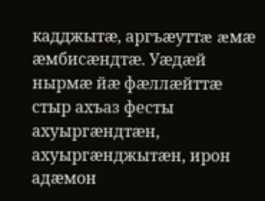кадджытæ, аргъæуттæ æмæ æмбисæндтæ. Уæдæй нырмæ йæ фæллæйттæ стыр ахъаз фесты ахуыргæндтæн, ахуыргæнджытæн, ирон адæмон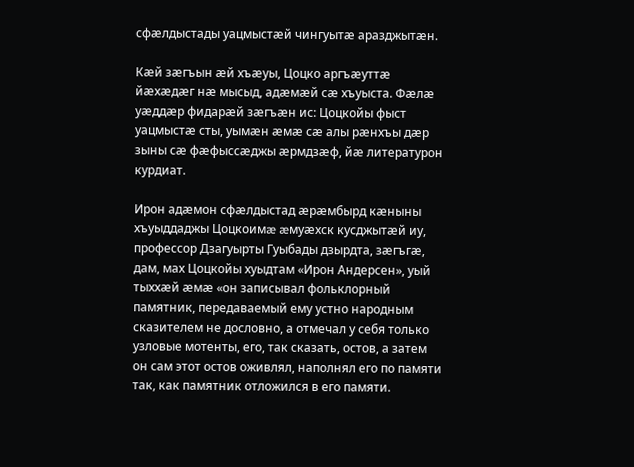сфæлдыстады уацмыстæй чингуытæ аразджытæн.

Кæй зæгъын æй хъæуы, Цоцко аргъæуттæ йæхæдæг нæ мысыд, адæмæй сæ хъуыста. Фæлæ уæддæр фидарæй зæгъæн ис: Цоцкойы фыст уацмыстæ сты, уымæн æмæ сæ алы рæнхъы дæр зыны сæ фæфыссæджы æрмдзæф, йæ литературон курдиат.

Ирон адæмон сфæлдыстад æрæмбырд кæныны хъуыддаджы Цоцкоимæ æмуæхск кусджытæй иу, профессор Дзагуырты Гуыбады дзырдта, зæгъгæ, дам, мах Цоцкойы хуыдтам «Ирон Андерсен», уый тыххæй æмæ «он записывал фольклорный памятник, передаваемый ему устно народным сказителем не дословно, а отмечал у себя только узловые мотенты, его, так сказать, остов, а затем он сам этот остов оживлял, наполнял его по памяти так, как памятник отложился в его памяти.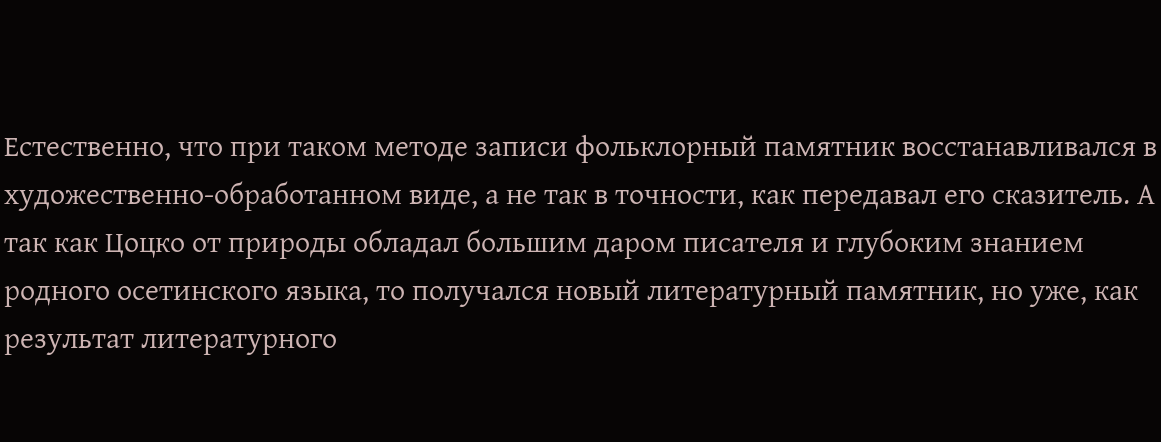Естественно, что при таком методе записи фольклорный памятник восстанавливался в художественно-обработанном виде, а не так в точности, как передавал его сказитель. А так как Цоцко от природы обладал большим даром писателя и глубоким знанием родного осетинского языка, то получался новый литературный памятник, но уже, как результат литературного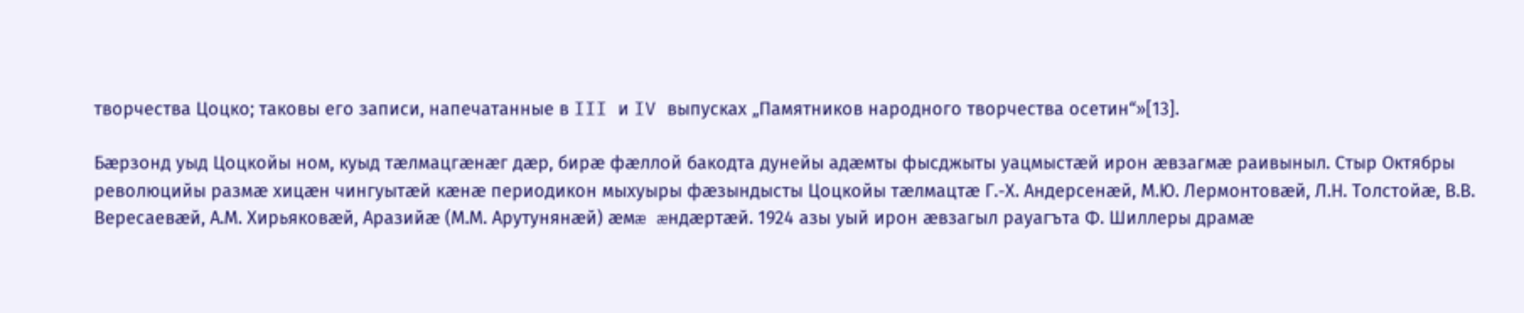творчества Цоцко; таковы его записи, напечатанные в III и IV выпусках „Памятников народного творчества осетин“»[13].

Бæрзонд уыд Цоцкойы ном, куыд тæлмацгæнæг дæр, бирæ фæллой бакодта дунейы адæмты фысджыты уацмыстæй ирон æвзагмæ раивыныл. Стыр Октябры революцийы размæ хицæн чингуытæй кæнæ периодикон мыхуыры фæзындысты Цоцкойы тæлмацтæ Г.-Х. Андерсенæй, М.Ю. Лермонтовæй, Л.Н. Толстойæ, В.В. Вересаевæй, А.М. Хирьяковæй, Аразийæ (М.М. Арутунянæй) æмæ æндæртæй. 1924 азы уый ирон æвзагыл рауагъта Ф. Шиллеры драмæ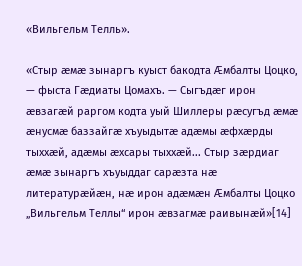«Вильгельм Телль».

«Стыр æмæ зынаргъ куыст бакодта Æмбалты Цоцко, — фыста Гæдиаты Цомахъ. — Сыгъдæг ирон æвзагæй раргом кодта уый Шиллеры рæсугъд æмæ æнусмæ баззайгæ хъуыдытæ адæмы æфхæрды тыххæй, адæмы æхсары тыххæй... Стыр зæрдиаг æмæ зынаргъ хъуыддаг сарæзта нæ литературæйæн, нæ ирон адæмæн Æмбалты Цоцко „Вильгельм Теллы“ ирон æвзагмæ раивынæй»[14]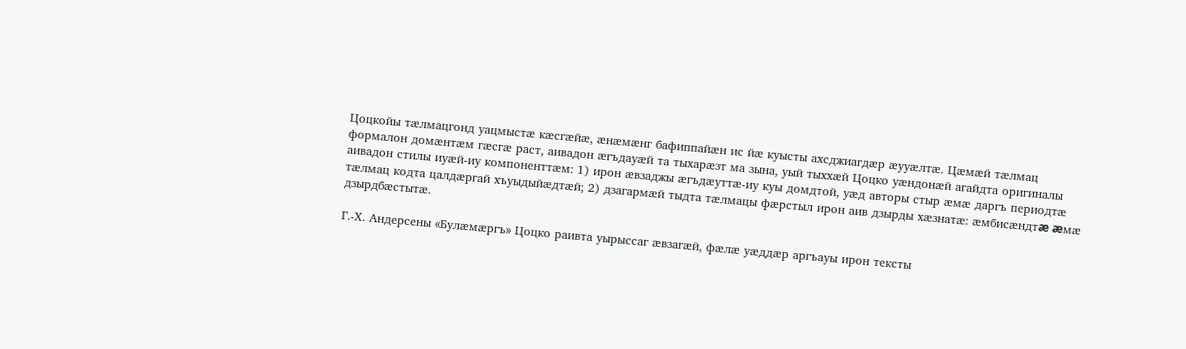Цоцкойы тæлмацгонд уацмыстæ кæсгæйæ, æнæмæнг бафиппайæн ис йæ куысты ахсджиагдæр æууæлтæ. Цæмæй тæлмац формалон домæнтæм гæсгæ раст, аивадон æгъдауæй та тыхарæзт ма зына, уый тыххæй Цоцко уæндонæй агайдта оригиналы аивадон стилы иуæй-иу компоненттæм: 1) ирон æвзаджы æгъдæуттæ-иу куы домдтой, уæд авторы стыр æмæ даргъ периодтæ тæлмац кодта цалдæргай хъуыдыйæдтæй; 2) дзагармæй тыдта тæлмацы фæрстыл ирон аив дзырды хæзнатæ: æмбисæндтæ æмæ дзырдбæстытæ.

Г.-Х. Андерсены «Булæмæргъ» Цоцко раивта уырыссаг æвзагæй, фæлæ уæддæр аргъауы ирон тексты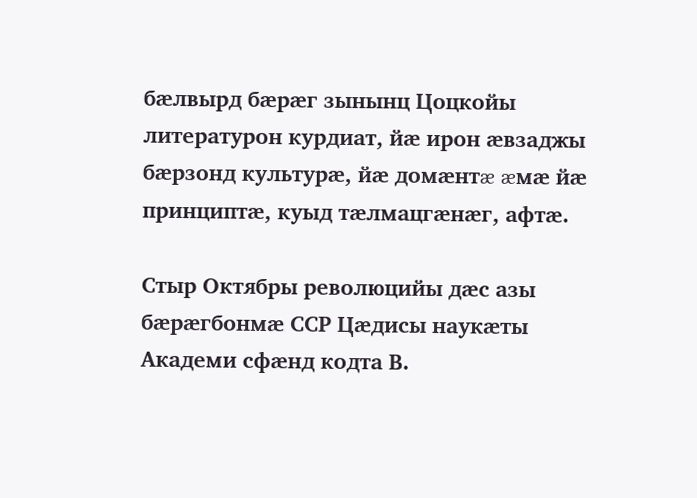бæлвырд бæрæг зынынц Цоцкойы литературон курдиат, йæ ирон æвзаджы бæрзонд культурæ, йæ домæнтæ æмæ йæ принциптæ, куыд тæлмацгæнæг, афтæ.

Стыр Октябры революцийы дæс азы бæрæгбонмæ ССР Цæдисы наукæты Академи сфæнд кодта В.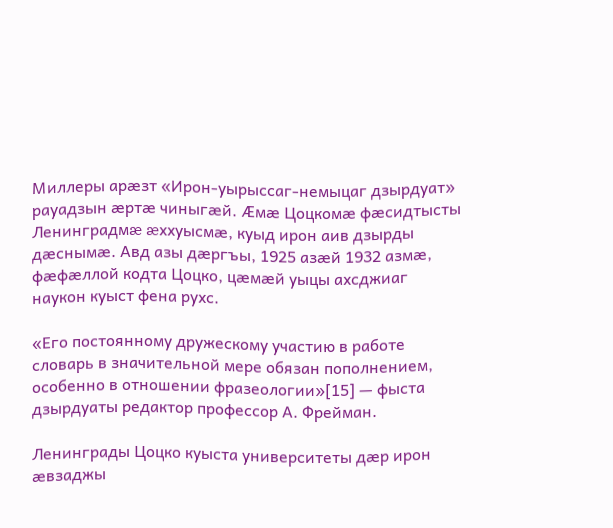Миллеры арæзт «Ирон-уырыссаг-немыцаг дзырдуат» рауадзын æртæ чиныгæй. Æмæ Цоцкомæ фæсидтысты Ленинградмæ æххуысмæ, куыд ирон аив дзырды дæснымæ. Авд азы дæргъы, 1925 азæй 1932 азмæ, фæфæллой кодта Цоцко, цæмæй уыцы ахсджиаг наукон куыст фена рухс.

«Его постоянному дружескому участию в работе словарь в значительной мере обязан пополнением, особенно в отношении фразеологии»[15] — фыста дзырдуаты редактор профессор А. Фрейман.

Ленинграды Цоцко куыста университеты дæр ирон æвзаджы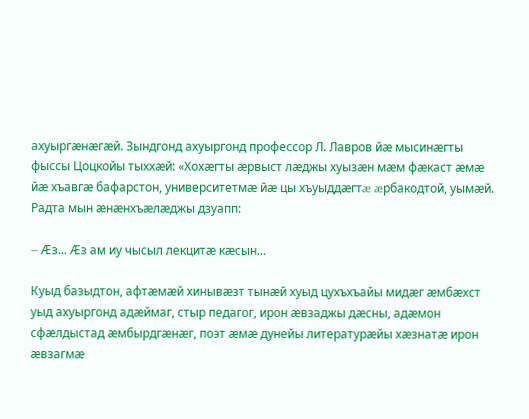ахуыргæнæгæй. Зындгонд ахуыргонд профессор Л. Лавров йæ мысинæгты фыссы Цоцкойы тыххæй: «Хохæгты æрвыст лæджы хуызæн мæм фæкаст æмæ йæ хъавгæ бафарстон, университетмæ йæ цы хъуыддæгтæ æрбакодтой, уымæй. Радта мын æнæнхъæлæджы дзуапп:

— Æз... Æз ам иу чысыл лекцитæ кæсын...

Куыд базыдтон, афтæмæй хинывæзт тынæй хуыд цухъхъайы мидæг æмбæхст уыд ахуыргонд адæймаг, стыр педагог, ирон æвзаджы дæсны, адæмон сфæлдыстад æмбырдгæнæг, поэт æмæ дунейы литературæйы хæзнатæ ирон æвзагмæ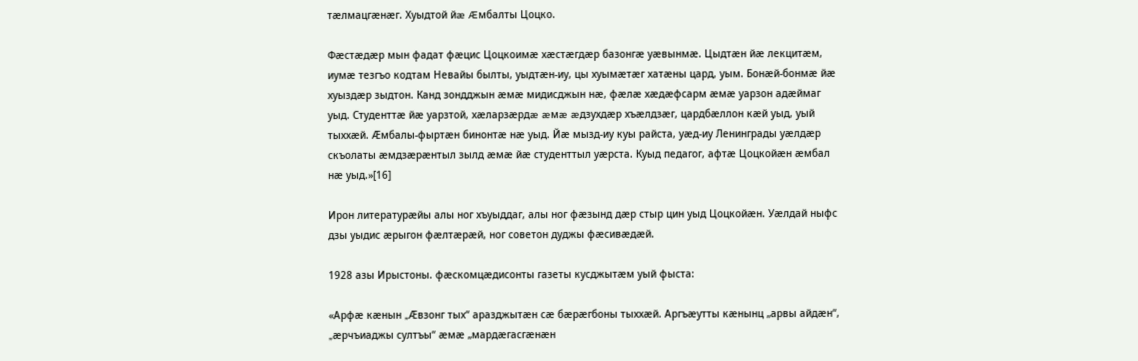тæлмацгæнæг. Хуыдтой йæ Æмбалты Цоцко.

Фæстæдæр мын фадат фæцис Цоцкоимæ хæстæгдæр базонгæ уæвынмæ. Цыдтæн йæ лекцитæм, иумæ тезгъо кодтам Невайы былты, уыдтæн-иу, цы хуымæтæг хатæны цард, уым. Бонæй-бонмæ йæ хуыздæр зыдтон. Канд зондджын æмæ мидисджын нæ, фæлæ хæдæфсарм æмæ уарзон адæймаг уыд. Студенттæ йæ уарзтой, хæларзæрдæ æмæ æдзухдæр хъæлдзæг, цардбæллон кæй уыд, уый тыххæй. Æмбалы-фыртæн бинонтæ нæ уыд. Йæ мызд-иу куы райста, уæд-иу Ленинграды уæлдæр скъолаты æмдзæрæнтыл зылд æмæ йæ студенттыл уæрста. Куыд педагог, афтæ Цоцкойæн æмбал нæ уыд.»[16]

Ирон литературæйы алы ног хъуыддаг, алы ног фæзынд дæр стыр цин уыд Цоцкойæн. Уæлдай ныфс дзы уыдис æрыгон фæлтæрæй, ног советон дуджы фæсивæдæй.

1928 азы Ирыстоны. фæскомцæдисонты газеты кусджытæм уый фыста:

«Арфæ кæнын „Æвзонг тых“ аразджытæн сæ бæрæгбоны тыххæй. Аргъæутты кæнынц „арвы айдæн“, „æрчъиаджы султъы“ æмæ „мардæгасгæнæн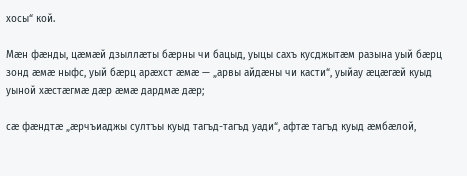хосы“ кой.

Мæн фæнды, цæмæй дзыллæты бæрны чи бацыд, уыцы сахъ кусджытæм разына уый бæрц зонд æмæ ныфс, уый бæрц арæхст æмæ — „арвы айдæны чи касти“, уыйау æцæгæй куыд уыной хæстæгмæ дæр æмæ дардмæ дæр;

сæ фæндтæ „æрчъиаджы султъы куыд тагъд-тагъд уади“, афтæ тагъд куыд æмбæлой,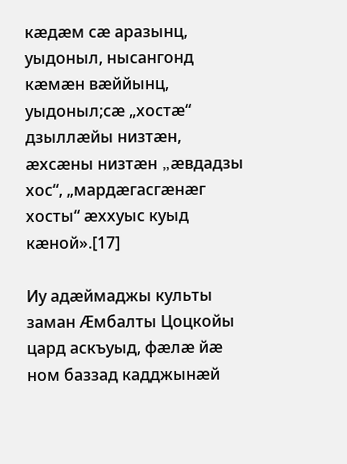кæдæм сæ аразынц, уыдоныл, нысангонд кæмæн вæййынц, уыдоныл;сæ „хостæ“ дзыллæйы низтæн, æхсæны низтæн „æвдадзы хос“, „мардæгасгæнæг хосты“ æххуыс куыд кæной».[17]

Иу адæймаджы культы заман Æмбалты Цоцкойы цард аскъуыд, фæлæ йæ ном баззад кадджынæй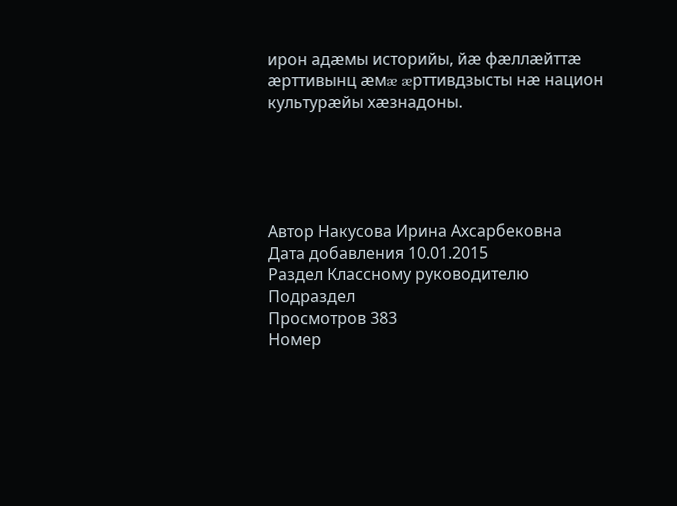ирон адæмы историйы, йæ фæллæйттæ æрттивынц æмæ æрттивдзысты нæ национ культурæйы хæзнадоны.





Автор Накусова Ирина Ахсарбековна
Дата добавления 10.01.2015
Раздел Классному руководителю
Подраздел
Просмотров 383
Номер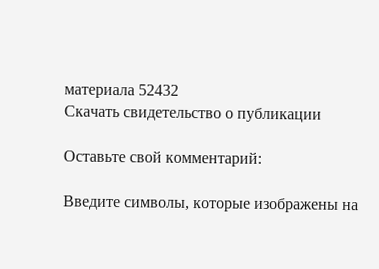материала 52432
Скачать свидетельство о публикации

Оставьте свой комментарий:

Введите символы, которые изображены на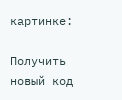картинке:

Получить новый код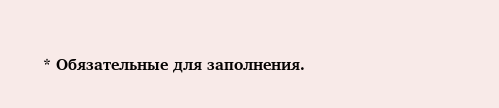* Обязательные для заполнения.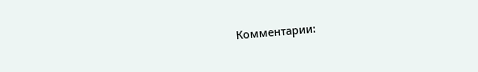Комментарии: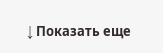↓ Показать еще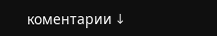коментарии ↓